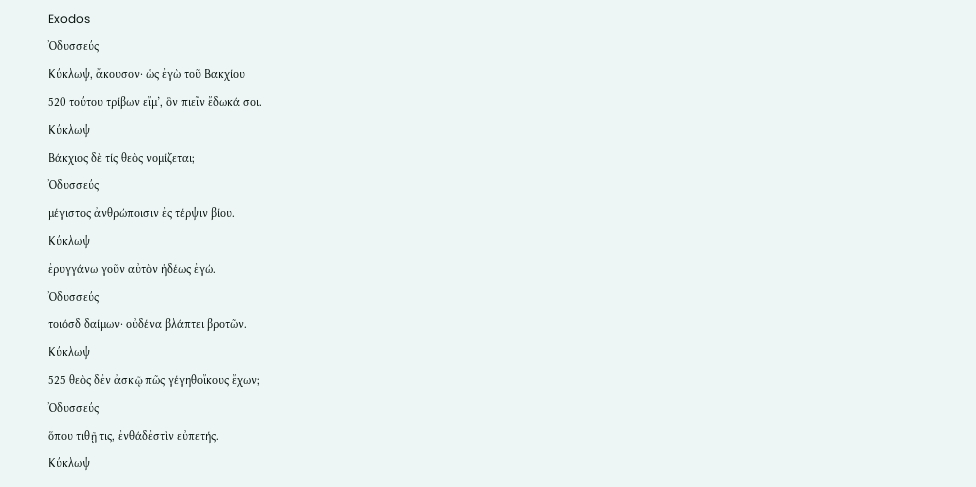Exodos
Ὀδυσσεύς
Κύκλωψ, ἄκουσον· ὡς ἐγὼ τοῦ Βακχίου
520 τούτου τρίβων εἴμ’, ὃν πιεῖν ἔδωκά σοι.
Κύκλωψ
Βάκχιος δὲ τίς θεὸς νομίζεται;
Ὀδυσσεύς
μέγιστος ἀνθρώποισιν ἐς τέρψιν βίου.
Κύκλωψ
ἐρυγγάνω γοῦν αὐτὸν ἡδέως ἐγώ.
Ὀδυσσεύς
τοιόσδ δαίμων· οὐδένα βλάπτει βροτῶν.
Κύκλωψ
525 θεὸς δἐν ἀσκῷ πῶς γέγηθοἴκους ἔχων;
Ὀδυσσεύς
ὅπου τιθῇ τις, ἐνθάδἐστὶν εὐπετής.
Κύκλωψ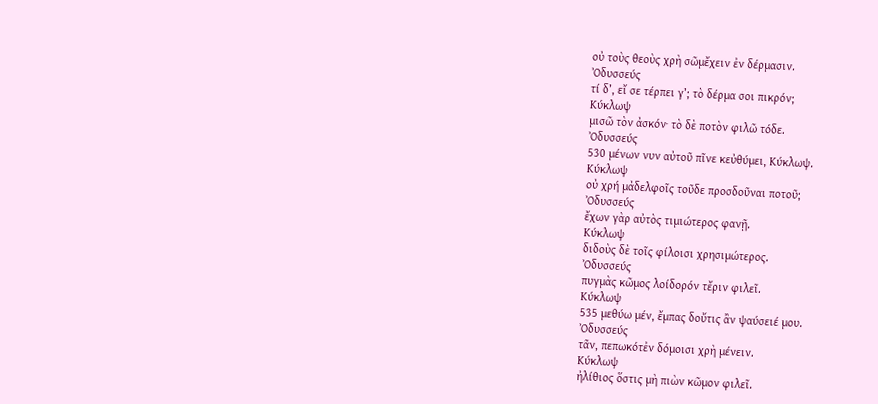οὐ τοὺς θεοὺς χρὴ σῶμἔχειν ἐν δέρμασιν.
Ὀδυσσεύς
τί δ’, εἴ σε τέρπει γ’; τὸ δέρμα σοι πικρόν;
Κύκλωψ
μισῶ τὸν ἀσκόν· τὸ δὲ ποτὸν φιλῶ τόδε.
Ὀδυσσεύς
530 μένων νυν αὐτοῦ πῖνε κεὐθύμει, Κύκλωψ.
Κύκλωψ
οὐ χρή μἀδελφοῖς τοῦδε προσδοῦναι ποτοῦ;
Ὀδυσσεύς
ἔχων γὰρ αὐτὸς τιμιώτερος φανῇ.
Κύκλωψ
διδοὺς δὲ τοῖς φίλοισι χρησιμώτερος.
Ὀδυσσεύς
πυγμὰς κῶμος λοίδορόν τἔριν φιλεῖ.
Κύκλωψ
535 μεθύω μέν, ἔμπας δοὔτις ἂν ψαύσειέ μου.
Ὀδυσσεύς
τᾶν, πεπωκότἐν δόμοισι χρὴ μένειν.
Κύκλωψ
ἠλίθιος ὅστις μὴ πιὼν κῶμον φιλεῖ.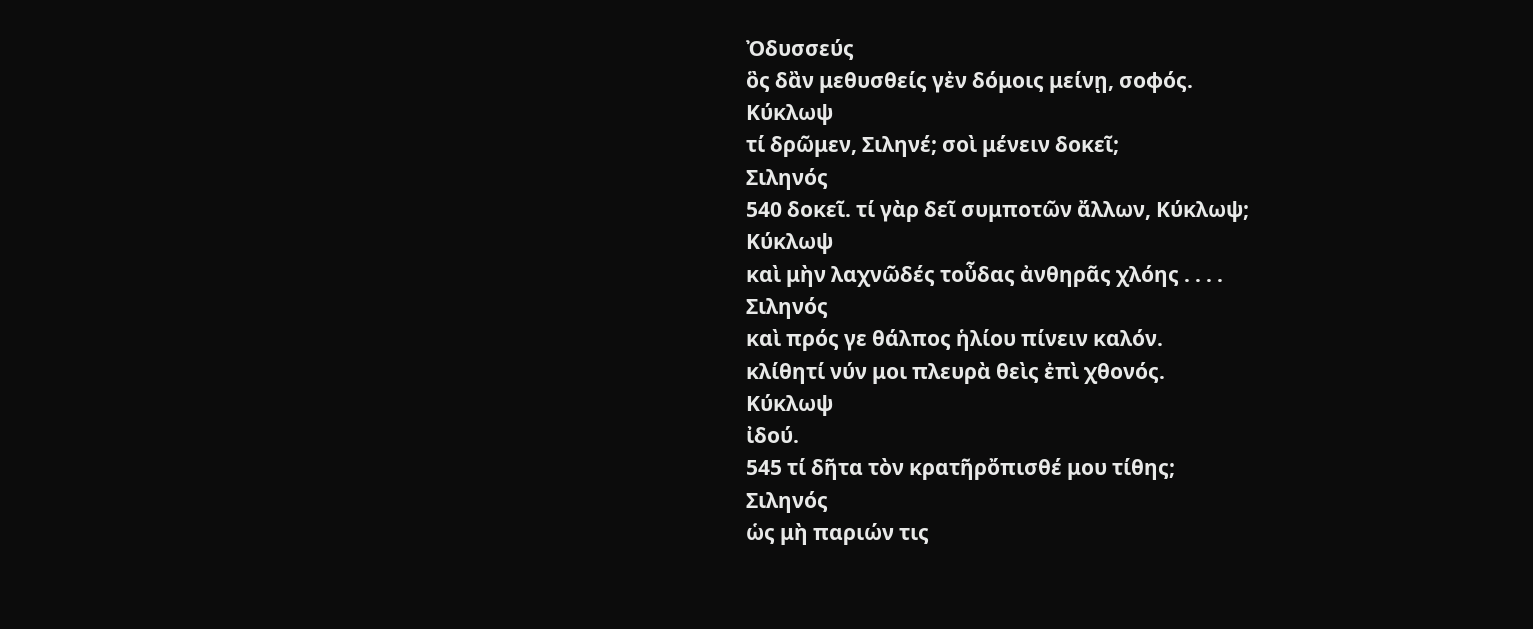Ὀδυσσεύς
ὃς δἂν μεθυσθείς γἐν δόμοις μείνῃ, σοφός.
Κύκλωψ
τί δρῶμεν, Σιληνέ; σοὶ μένειν δοκεῖ;
Σιληνός
540 δοκεῖ. τί γὰρ δεῖ συμποτῶν ἄλλων, Κύκλωψ;
Κύκλωψ
καὶ μὴν λαχνῶδές τοὖδας ἀνθηρᾶς χλόης . . . .
Σιληνός
καὶ πρός γε θάλπος ἡλίου πίνειν καλόν.
κλίθητί νύν μοι πλευρὰ θεὶς ἐπὶ χθονός.
Κύκλωψ
ἰδού.
545 τί δῆτα τὸν κρατῆρὄπισθέ μου τίθης;
Σιληνός
ὡς μὴ παριών τις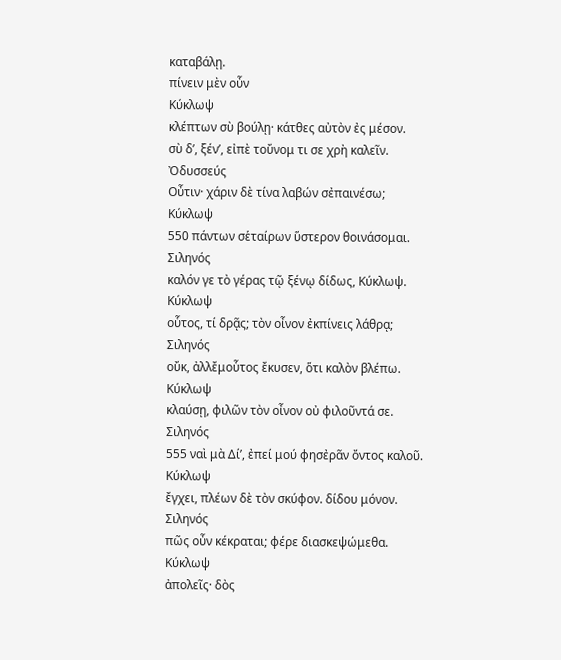καταβάλῃ.
πίνειν μὲν οὖν
Κύκλωψ
κλέπτων σὺ βούλῃ· κάτθες αὐτὸν ἐς μέσον.
σὺ δ’, ξέν’, εἰπὲ τοὔνομ τι σε χρὴ καλεῖν.
Ὀδυσσεύς
Οὖτιν· χάριν δὲ τίνα λαβών σἐπαινέσω;
Κύκλωψ
550 πάντων σἑταίρων ὕστερον θοινάσομαι.
Σιληνός
καλόν γε τὸ γέρας τῷ ξένῳ δίδως, Κύκλωψ.
Κύκλωψ
οὗτος, τί δρᾷς; τὸν οἶνον ἐκπίνεις λάθρᾳ;
Σιληνός
οὔκ, ἀλλἔμοὗτος ἔκυσεν, ὅτι καλὸν βλέπω.
Κύκλωψ
κλαύσῃ, φιλῶν τὸν οἶνον οὐ φιλοῦντά σε.
Σιληνός
555 ναὶ μὰ Δί’, ἐπεί μού φησἐρᾶν ὄντος καλοῦ.
Κύκλωψ
ἔγχει, πλέων δὲ τὸν σκύφον. δίδου μόνον.
Σιληνός
πῶς οὖν κέκραται; φέρε διασκεψώμεθα.
Κύκλωψ
ἀπολεῖς· δὸς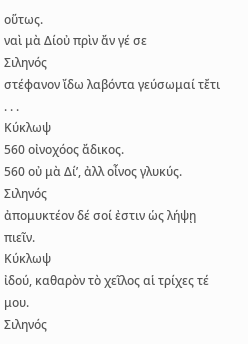οὕτως.
ναὶ μὰ Δίοὐ πρὶν ἄν γέ σε
Σιληνός
στέφανον ἴδω λαβόντα γεύσωμαί τἔτι . . .
Κύκλωψ
560 οἰνοχόος ἄδικος.
560 οὐ μὰ Δί’, ἀλλ οἶνος γλυκύς.
Σιληνός
ἀπομυκτέον δέ σοί ἐστιν ὡς λήψῃ πιεῖν.
Κύκλωψ
ἰδού, καθαρὸν τὸ χεῖλος αἱ τρίχες τέ μου.
Σιληνός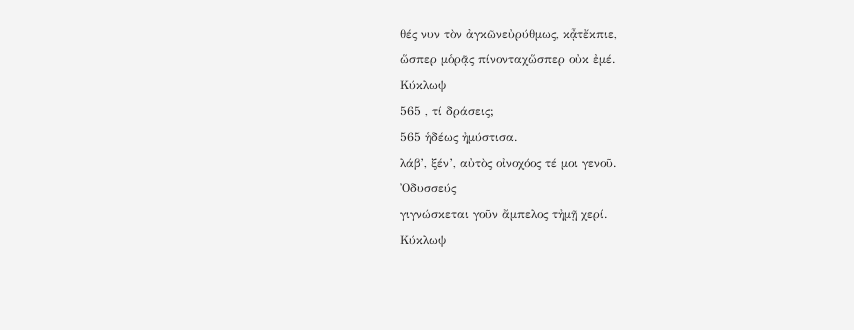θές νυν τὸν ἀγκῶνεὐρύθμως, κᾆτἔκπιε,
ὥσπερ μὁρᾷς πίνονταχὥσπερ οὐκ ἐμέ.
Κύκλωψ
565 , τί δράσεις;
565 ἡδέως ἠμύστισα.
λάβ’, ξέν’, αὐτὸς οἰνοχόος τέ μοι γενοῦ.
Ὀδυσσεύς
γιγνώσκεται γοῦν ἄμπελος τἠμῇ χερί.
Κύκλωψ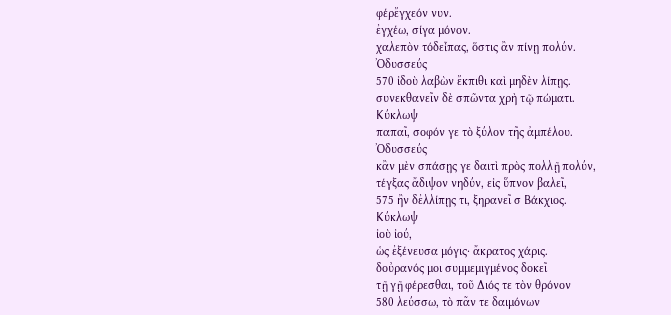φέρἔγχεόν νυν.
ἐγχέω, σίγα μόνον.
χαλεπὸν τόδεἶπας, ὅστις ἂν πίνῃ πολύν.
Ὀδυσσεύς
570 ἰδοὺ λαβὼν ἔκπιθι καὶ μηδὲν λίπῃς.
συνεκθανεῖν δὲ σπῶντα χρὴ τῷ πώματι.
Κύκλωψ
παπαῖ, σοφόν γε τὸ ξύλον τῆς ἀμπέλου.
Ὀδυσσεύς
κἂν μὲν σπάσῃς γε δαιτὶ πρὸς πολλῇ πολύν,
τέγξας ἄδιψον νηδύν, εἰς ὕπνον βαλεῖ,
575 ἢν δἐλλίπῃς τι, ξηρανεῖ σ Βάκχιος.
Κύκλωψ
ἰοὺ ἰού,
ὡς ἐξένευσα μόγις· ἄκρατος χάρις.
δοὐρανός μοι συμμεμιγμένος δοκεῖ
τῇ γῇ φέρεσθαι, τοῦ Διός τε τὸν θρόνον
580 λεύσσω, τὸ πᾶν τε δαιμόνων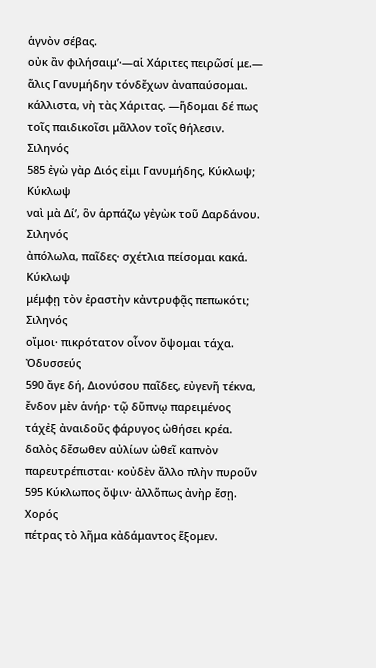ἁγνὸν σέβας.
οὐκ ἂν φιλήσαιμ’·—αἱ Χάριτες πειρῶσί με.—
ἅλις Γανυμήδην τόνδἔχων ἀναπαύσομαι.
κάλλιστα, νὴ τὰς Χάριτας. —ἥδομαι δέ πως
τοῖς παιδικοῖσι μᾶλλον τοῖς θήλεσιν.
Σιληνός
585 ἐγὼ γὰρ Διός εἰμι Γανυμήδης, Κύκλωψ;
Κύκλωψ
ναὶ μὰ Δί’, ὃν ἁρπάζω γἐγὼκ τοῦ Δαρδάνου.
Σιληνός
ἀπόλωλα, παῖδες· σχέτλια πείσομαι κακά.
Κύκλωψ
μέμφῃ τὸν ἐραστὴν κἀντρυφᾷς πεπωκότι;
Σιληνός
οἴμοι· πικρότατον οἶνον ὄψομαι τάχα.
Ὀδυσσεύς
590 ἄγε δή, Διονύσου παῖδες, εὐγενῆ τέκνα,
ἔνδον μὲν ἁνήρ· τῷ δὕπνῳ παρειμένος
τάχἐξ ἀναιδοῦς φάρυγος ὠθήσει κρέα.
δαλὸς δἔσωθεν αὐλίων ὠθεῖ καπνὸν
παρευτρέπισται· κοὐδὲν ἄλλο πλὴν πυροῦν
595 Κύκλωπος ὄψιν· ἀλλὅπως ἀνὴρ ἔσῃ.
Χορός
πέτρας τὸ λῆμα κἀδάμαντος ἕξομεν.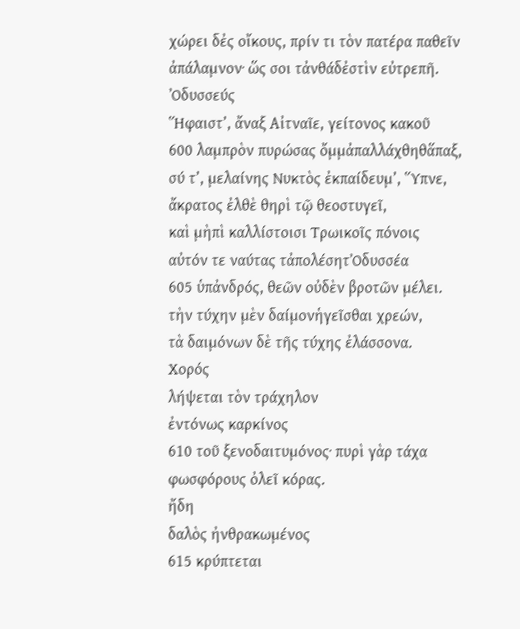χώρει δἐς οἴκους, πρίν τι τὸν πατέρα παθεῖν
ἀπάλαμνον· ὥς σοι τἀνθάδἐστὶν εὐτρεπῆ.
Ὀδυσσεύς
Ἥφαιστ’, ἄναξ Αἰτναῖε, γείτονος κακοῦ
600 λαμπρὸν πυρώσας ὄμμἀπαλλάχθηθἅπαξ,
σύ τ’, μελαίνης Νυκτὸς ἐκπαίδευμ’, Ὕπνε,
ἄκρατος ἐλθὲ θηρὶ τῷ θεοστυγεῖ,
καὶ μὴπὶ καλλίστοισι Τρωικοῖς πόνοις
αὐτόν τε ναύτας τἀπολέσητὈδυσσέα
605 ὑπἀνδρός, θεῶν οὐδὲν βροτῶν μέλει.
τὴν τύχην μὲν δαίμονἡγεῖσθαι χρεών,
τὰ δαιμόνων δὲ τῆς τύχης ἐλάσσονα.
Χορός
λήψεται τὸν τράχηλον
ἐντόνως καρκίνος
610 τοῦ ξενοδαιτυμόνος· πυρὶ γὰρ τάχα
φωσφόρους ὀλεῖ κόρας.
ἤδη
δαλὸς ἠνθρακωμένος
615 κρύπτεται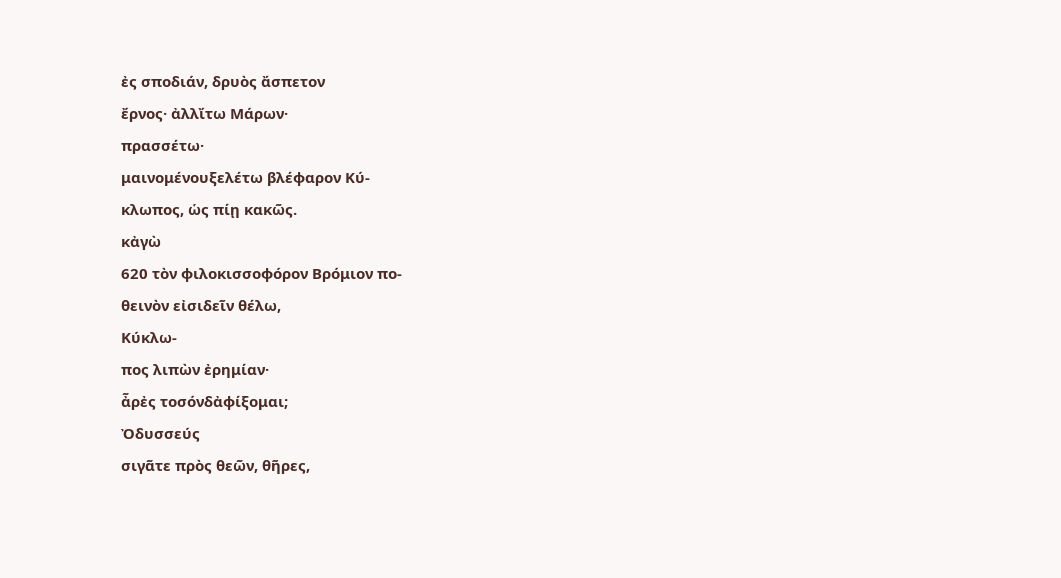ἐς σποδιάν, δρυὸς ἄσπετον
ἔρνος· ἀλλἴτω Μάρων·
πρασσέτω·
μαινομένουξελέτω βλέφαρον Κύ-
κλωπος, ὡς πίῃ κακῶς.
κἀγὼ
620 τὸν φιλοκισσοφόρον Βρόμιον πο-
θεινὸν εἰσιδεῖν θέλω,
Κύκλω-
πος λιπὼν ἐρημίαν·
ἆρἐς τοσόνδἀφίξομαι;
Ὀδυσσεύς
σιγᾶτε πρὸς θεῶν, θῆρες,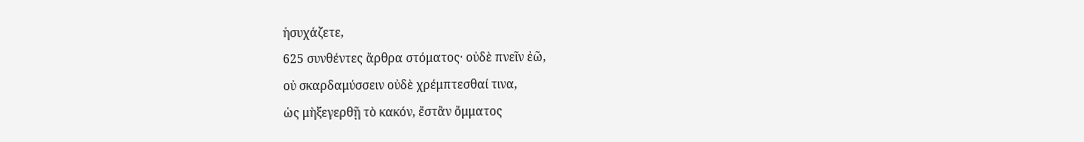ἡσυχάζετε,
625 συνθέντες ἄρθρα στόματος· οὐδὲ πνεῖν ἐῶ,
οὐ σκαρδαμύσσειν οὐδὲ χρέμπτεσθαί τινα,
ὡς μὴξεγερθῇ τὸ κακόν, ἔστἂν ὄμματος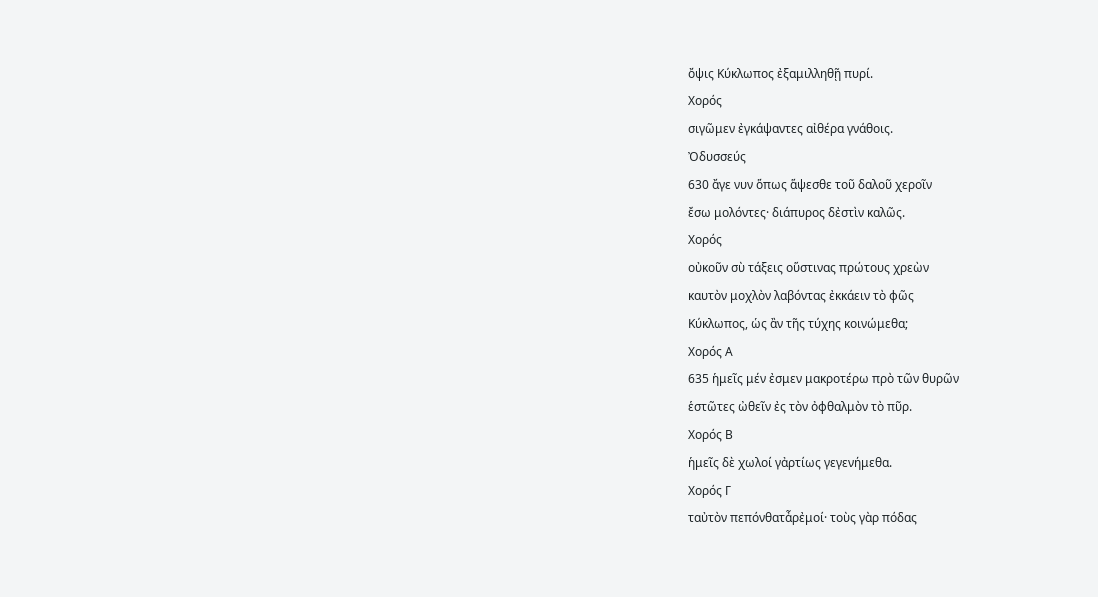ὄψις Κύκλωπος ἐξαμιλληθῇ πυρί.
Χορός
σιγῶμεν ἐγκάψαντες αἰθέρα γνάθοις.
Ὀδυσσεύς
630 ἄγε νυν ὅπως ἅψεσθε τοῦ δαλοῦ χεροῖν
ἔσω μολόντες· διάπυρος δἐστὶν καλῶς.
Χορός
οὐκοῦν σὺ τάξεις οὕστινας πρώτους χρεὼν
καυτὸν μοχλὸν λαβόντας ἐκκάειν τὸ φῶς
Κύκλωπος, ὡς ἂν τῆς τύχης κοινώμεθα;
Χορός Α
635 ἡμεῖς μέν ἐσμεν μακροτέρω πρὸ τῶν θυρῶν
ἑστῶτες ὠθεῖν ἐς τὸν ὀφθαλμὸν τὸ πῦρ.
Χορός Β
ἡμεῖς δὲ χωλοί γἀρτίως γεγενήμεθα.
Χορός Γ
ταὐτὸν πεπόνθατἆρἐμοί· τοὺς γὰρ πόδας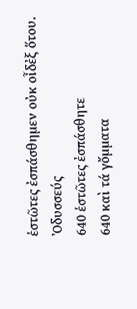ἑστῶτες ἐσπάσθημεν οὐκ οἶδἐξ ὅτου.
Ὀδυσσεύς
640 ἑστῶτες ἐσπάσθητε
640 καὶ τά γὄμματα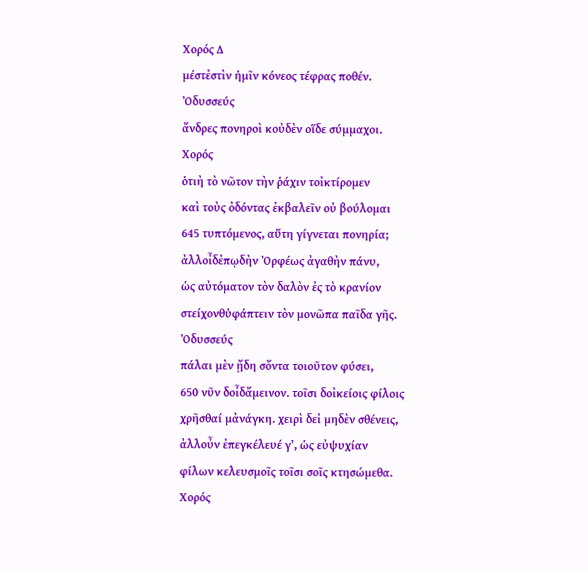Χορός Δ
μέστἐστὶν ἡμῖν κόνεος τέφρας ποθέν.
Ὀδυσσεύς
ἄνδρες πονηροὶ κοὐδὲν οἵδε σύμμαχοι.
Χορός
ὁτιὴ τὸ νῶτον τὴν ῥάχιν τοἰκτίρομεν
καὶ τοὺς ὀδόντας ἐκβαλεῖν οὐ βούλομαι
645 τυπτόμενος, αὕτη γίγνεται πονηρία;
ἀλλοἶδἐπῳδὴν Ὀρφέως ἀγαθὴν πάνυ,
ὡς αὐτόματον τὸν δαλὸν ἐς τὸ κρανίον
στείχονθὑφάπτειν τὸν μονῶπα παῖδα γῆς.
Ὀδυσσεύς
πάλαι μὲν ᾔδη σὄντα τοιοῦτον φύσει,
650 νῦν δοἶδἄμεινον. τοῖσι δοἰκείοις φίλοις
χρῆσθαί μἀνάγκη. χειρὶ δεἰ μηδὲν σθένεις,
ἀλλοὖν ἐπεγκέλευέ γ’, ὡς εὐψυχίαν
φίλων κελευσμοῖς τοῖσι σοῖς κτησώμεθα.
Χορός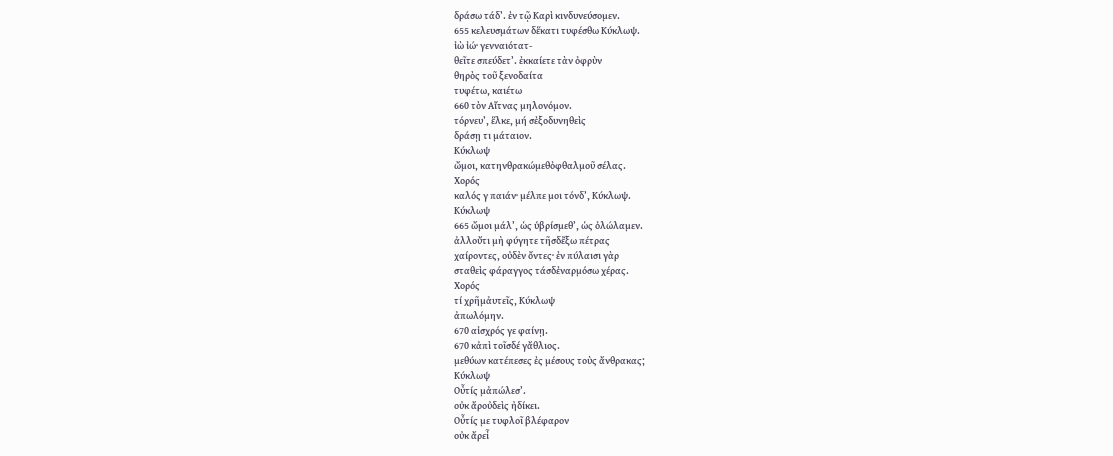δράσω τάδ’. ἐν τῷ Καρὶ κινδυνεύσομεν.
655 κελευσμάτων δἕκατι τυφέσθω Κύκλωψ.
ἰὼ ἰώ· γενναιότατ-
θεῖτε σπεύδετ’. ἐκκαίετε τὰν ὀφρὺν
θηρὸς τοῦ ξενοδαίτα
τυφέτω, καιέτω
660 τὸν Αἴτνας μηλονόμον.
τόρνευ’, ἕλκε, μή σἐξοδυνηθεὶς
δράσῃ τι μάταιον.
Κύκλωψ
ὤμοι, κατηνθρακώμεθὀφθαλμοῦ σέλας.
Χορός
καλός γ παιάν· μέλπε μοι τόνδ’, Κύκλωψ.
Κύκλωψ
665 ὤμοι μάλ’, ὡς ὑβρίσμεθ’, ὡς ὀλώλαμεν.
ἀλλοὔτι μὴ φύγητε τῆσδἔξω πέτρας
χαίροντες, οὐδὲν ὄντες· ἐν πύλαισι γὰρ
σταθεὶς φάραγγος τάσδἐναρμόσω χέρας.
Χορός
τί χρῆμἀυτεῖς, Κύκλωψ
ἀπωλόμην.
670 αἰσχρός γε φαίνῃ.
670 κἀπὶ τοῖσδέ γἄθλιος.
μεθύων κατέπεσες ἐς μέσους τοὺς ἄνθρακας;
Κύκλωψ
Οὖτίς μἀπώλεσ’.
οὐκ ἄροὐδεὶς ἠδίκει.
Οὖτίς με τυφλοῖ βλέφαρον
οὐκ ἄρεἶ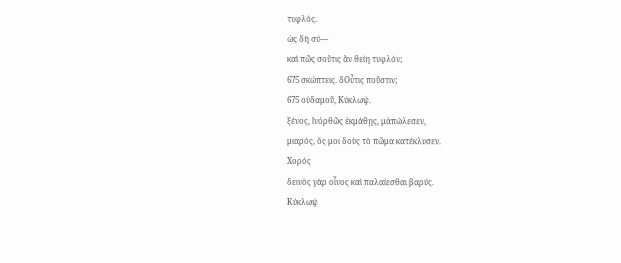τυφλός.
ὡς δὴ σύ—
καὶ πῶς σοὔτις ἂν θείη τυφλόν;
675 σκώπτεις. δΟὖτις ποῦστιν;
675 οὐδαμοῦ, Κύκλωψ.
ξένος, ἵνὀρθῶς ἐκμάθῃς, μἀπώλεσεν,
μιαρός, ὅς μοι δοὺς τὸ πῶμα κατέκλυσεν.
Χορός
δεινὸς γὰρ οἷνος καὶ παλαίεσθαι βαρύς.
Κύκλωψ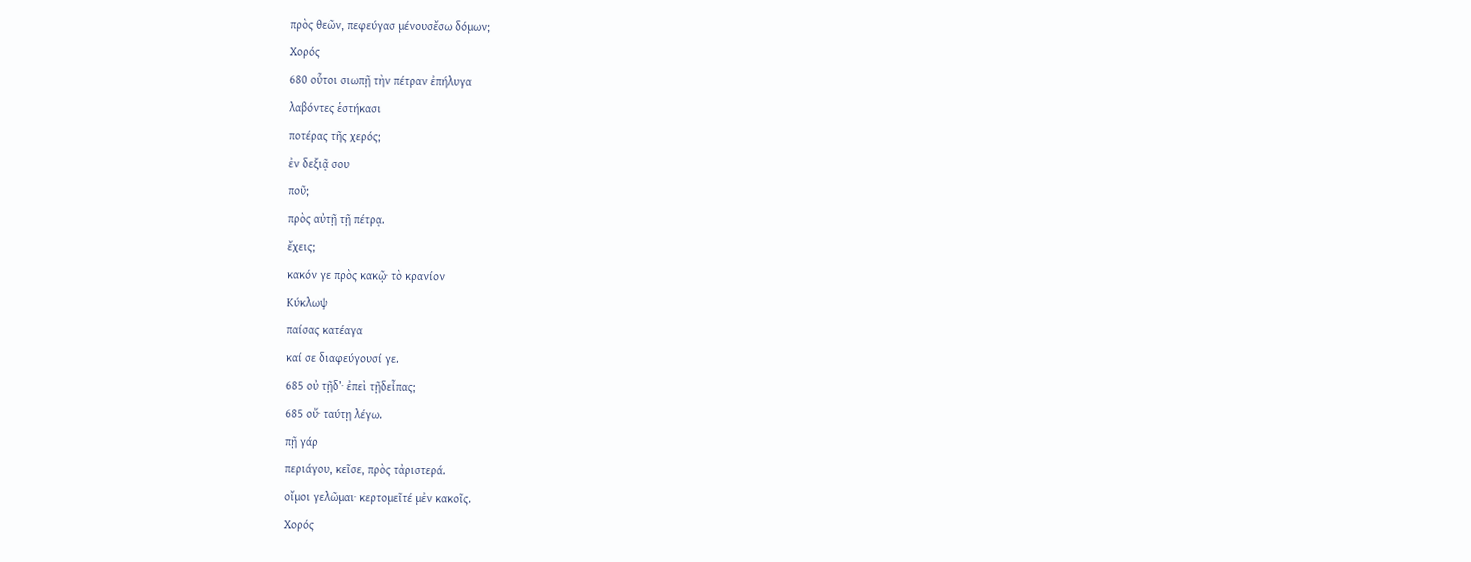πρὸς θεῶν, πεφεύγασ μένουσἔσω δόμων;
Χορός
680 οὗτοι σιωπῇ τὴν πέτραν ἐπήλυγα
λαβόντες ἑστήκασι
ποτέρας τῆς χερός;
ἐν δεξιᾷ σου
ποῦ;
πρὸς αὐτῇ τῇ πέτρᾳ.
ἔχεις;
κακόν γε πρὸς κακῷ· τὸ κρανίον
Κύκλωψ
παίσας κατέαγα
καί σε διαφεύγουσί γε.
685 οὐ τῇδ’· ἐπεὶ τῇδεἶπας;
685 οὔ· ταύτῃ λέγω.
πῇ γάρ
περιάγου, κεῖσε, πρὸς τἀριστερά.
οἴμοι γελῶμαι· κερτομεῖτέ μἐν κακοῖς.
Χορός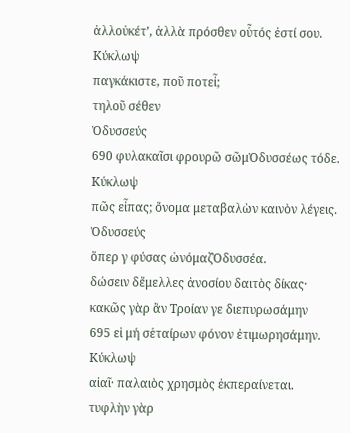ἀλλοὐκέτ’, ἀλλὰ πρόσθεν οὗτός ἐστί σου.
Κύκλωψ
παγκάκιστε, ποῦ ποτεἶ;
τηλοῦ σέθεν
Ὀδυσσεύς
690 φυλακαῖσι φρουρῶ σῶμὈδυσσέως τόδε.
Κύκλωψ
πῶς εἶπας; ὄνομα μεταβαλὼν καινὸν λέγεις.
Ὀδυσσεύς
ὅπερ γ φύσας ὠνόμαζὈδυσσέα.
δώσειν δἔμελλες ἀνοσίου δαιτὸς δίκας·
κακῶς γὰρ ἂν Τροίαν γε διεπυρωσάμην
695 εἰ μή σἑταίρων φόνον ἐτιμωρησάμην.
Κύκλωψ
αἰαῖ· παλαιὸς χρησμὸς ἐκπεραίνεται.
τυφλὴν γὰρ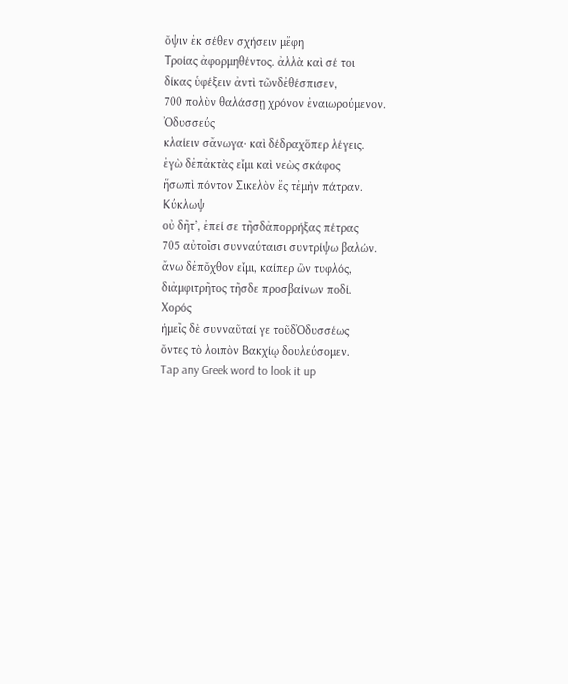ὄψιν ἐκ σέθεν σχήσειν μἔφη
Τροίας ἀφορμηθέντος. ἀλλὰ καὶ σέ τοι
δίκας ὑφέξειν ἀντὶ τῶνδἐθέσπισεν,
700 πολὺν θαλάσσῃ χρόνον ἐναιωρούμενον.
Ὀδυσσεύς
κλαίειν σἄνωγα· καὶ δέδραχὅπερ λέγεις.
ἐγὼ δἐπἀκτὰς εἶμι καὶ νεὼς σκάφος
ἥσωπὶ πόντον Σικελὸν ἔς τἐμὴν πάτραν.
Κύκλωψ
οὐ δῆτ’, ἐπεί σε τῆσδἀπορρήξας πέτρας
705 αὐτοῖσι συνναύταισι συντρίψω βαλών.
ἄνω δἐπὄχθον εἶμι, καίπερ ὢν τυφλός,
διἀμφιτρῆτος τῆσδε προσβαίνων ποδί.
Χορός
ἡμεῖς δὲ συνναῦταί γε τοῦδὈδυσσέως
ὄντες τὸ λοιπὸν Βακχίῳ δουλεύσομεν.
Tap any Greek word to look it up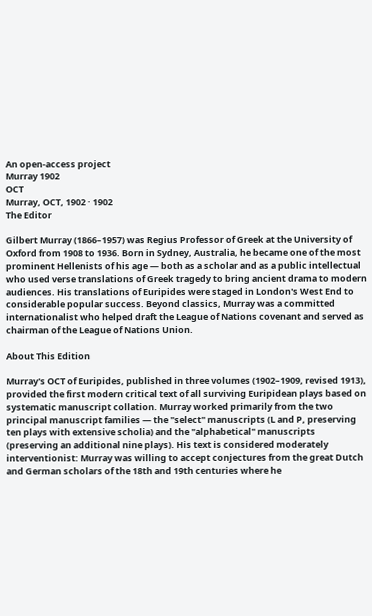An open-access project
Murray 1902
OCT
Murray, OCT, 1902 · 1902
The Editor

Gilbert Murray (1866–1957) was Regius Professor of Greek at the University of Oxford from 1908 to 1936. Born in Sydney, Australia, he became one of the most prominent Hellenists of his age — both as a scholar and as a public intellectual who used verse translations of Greek tragedy to bring ancient drama to modern audiences. His translations of Euripides were staged in London's West End to considerable popular success. Beyond classics, Murray was a committed internationalist who helped draft the League of Nations covenant and served as chairman of the League of Nations Union.

About This Edition

Murray's OCT of Euripides, published in three volumes (1902–1909, revised 1913), provided the first modern critical text of all surviving Euripidean plays based on systematic manuscript collation. Murray worked primarily from the two principal manuscript families — the "select" manuscripts (L and P, preserving ten plays with extensive scholia) and the "alphabetical" manuscripts (preserving an additional nine plays). His text is considered moderately interventionist: Murray was willing to accept conjectures from the great Dutch and German scholars of the 18th and 19th centuries where he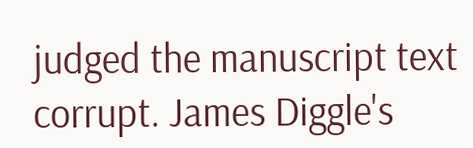judged the manuscript text corrupt. James Diggle's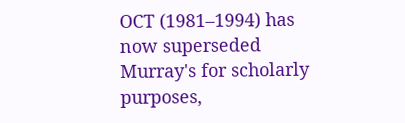OCT (1981–1994) has now superseded Murray's for scholarly purposes,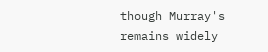though Murray's remains widely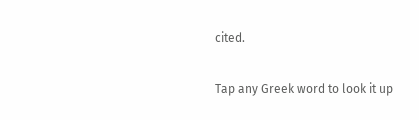cited.

Tap any Greek word to look it up